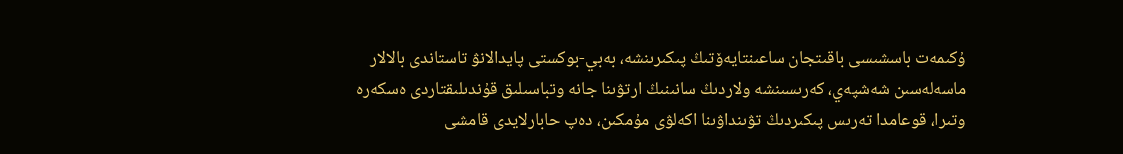ۇكىمەت باسشىسى باقىتجان ساعىنتايەۆتىڭ پىكىرىنشە، بەبي-بوكستى پايدالانۋ تاستاندى بالالار ماسەلەسىن شەشپەي، كەرىسىنشە ولاردىڭ سانىنىڭ ارتۋىنا جانە وتباسىلىق قۇندىلىقتاردى ەسكەرە وتىرا، قوعامدا تەرىس پىكىردىڭ تۋىنداۋىنا اكەلۋى مۇمكىن، دەپ حابارلايدى قامشى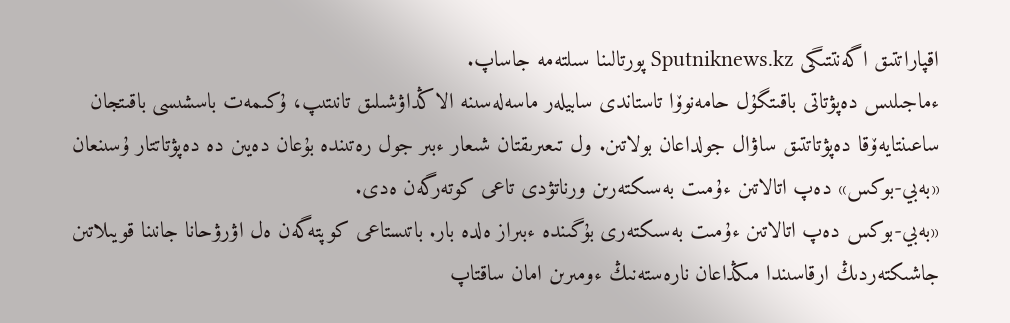اقپاراتتىق اگەنتتىگى Sputniknews.kz پورتالىنا سىلتەمە جاساپ.
ءماجىلىس دەپۋتاتى باقىتگۇل حامەنوۆا تاستاندى سابيلەر ماسەلەسىنە الاڭداۋشىلىق تانىتىپ، ۇكىمەت باسشىسى باقىتجان ساعىنتايەۆقا دەپۋتاتتىق ساۋال جولداعان بولاتىن. ول تىعىرىقتان شىعار ءبىر جول رەتىندە بۇعان دەيىن دە دەپۋتاتتار ۇسىنعان «بەبي-بوكس» دەپ اتالاتىن ءۇمىت بەسىكتەرىن ورناتۋدى تاعى كوتەرگەن ەدى.
«بەبي-بوكس دەپ اتالاتىن ءۇمىت بەسىكتەرى بۇگىندە ءبىراز ەلدە بار. باتىستاعى كوپتەگەن ەل اۋرۋحانا جانىنا قويىلاتىن جاشىكتەردىڭ ارقاسىندا مىڭداعان نارەستەنىڭ ءومىرىن امان ساقتاپ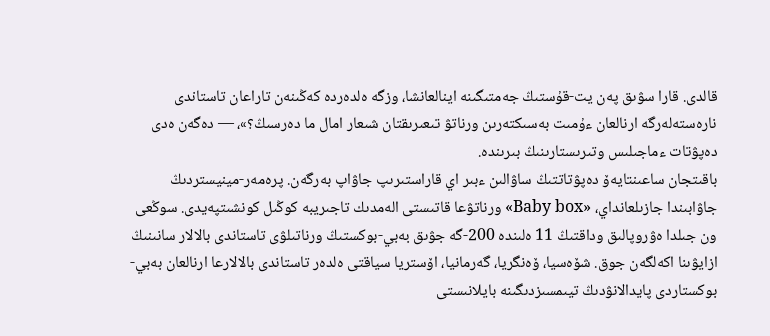قالدى. قارا سۋىق پەن يت-قۇستىڭ جەمتىگىنە اينالعانشا، وزگە ەلدەردە كەڭىنەن تاراعان تاستاندى نارەستەلەرگە ارنالعان ءۇمىت بەسىكتەرىن ورناتۋ تىعىرىقتان شىعار امال ما دەرسىڭ؟»، — دەگەن ەدى دەپۋتات ءماجىلىس وتىرىستارىنىڭ بىرىندە.
باقىتجان ساعىنتايەۆ دەپۋتاتتىڭ ساۋالىن ءبىر اي قاراستىرىپ جاۋاپ بەرگەن. پرەمەر-مينيستردىڭ جاۋابىندا جازىلعانداي، «Baby box» ورناتۋعا قاتىستى الەمدىك تاجىريبە كوڭىل كونشىتپەيدى. سوڭعى ون جىلدا ەۋروپالىق وداقتىڭ 11 ەلىندە 200-گە جۋىق بەبي-بوكستىڭ ورناتىلۋى تاستاندى بالالار سانىنىڭ ازايۋىنا اكەلگەن جوق. شۆەسيا، ۆەنگريا، گەرمانيا، اۆستريا سياقتى ەلدەر تاستاندى بالالارعا ارنالعان بەبي-بوكستاردى پايدالانۋدىڭ تيىمسىزدىگىنە بايلانىستى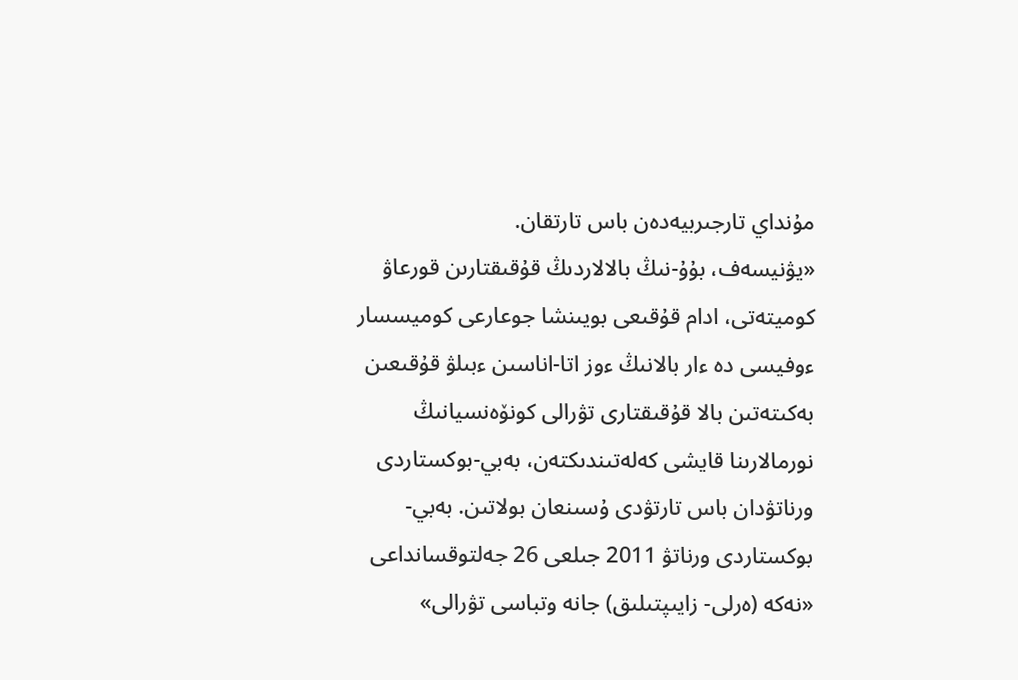مۇنداي تارجىربيەدەن باس تارتقان.
«يۋنيسەف، بۇۇ-نىڭ بالالاردىڭ قۇقىقتارىن قورعاۋ كوميتەتى، ادام قۇقىعى بويىنشا جوعارعى كوميسسار ءوفيسى دە ءار بالانىڭ ءوز اتا-اناسىن ءبىلۋ قۇقىعىن بەكىتەتىن بالا قۇقىقتارى تۋرالى كونۆەنسيانىڭ نورمالارىنا قايشى كەلەتىندىكتەن، بەبي-بوكستاردى ورناتۋدان باس تارتۋدى ۇسىنعان بولاتىن. بەبي-بوكستاردى ورناتۋ 2011 جىلعى 26 جەلتوقسانداعى «نەكە (ەرلى- زايىپتىلىق) جانە وتباسى تۋرالى»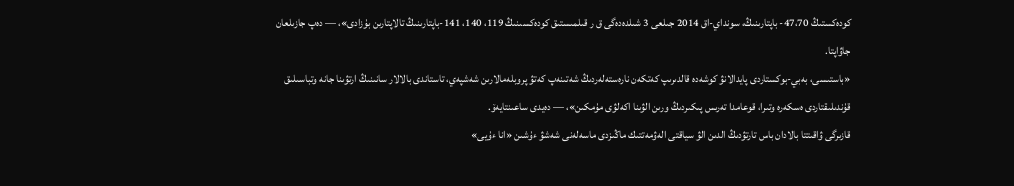كودەكستىڭ 47،70- باپتارىنىڭ، سونداي-اق 2014 جىلعى 3 شىلدەدەگى ق ر قىلمىستىق كودەكسىنىڭ 119، 140، 141-باپتارىنىڭ تالاپتارىن بۇزادى»، — دەپ جازىلعان جاۋاپتا.
«باستىسى، بەبي-بوكستاردى پايدالانۋ كوشەدە قالدىرىپ كەتكەن نارەستەلەردىڭ شەتىنەپ كەتۋ پروبلەمالارىن شەشپەي، تاستاندى بالالار سانىنىڭ ارتۋىنا جانە وتباسىلىق قۇندىلىقتاردى ەسكەرە وتىرا، قوعامدا تەرىس پىكىردىڭ ورىن الۋىنا اكەلۋى مۇمكىن»، — دەيدى ساعىنتايەۆ.
قازىرگى ۋاقىتتا بالادان باس تارتۋدىڭ الدىن الۋ سياقتى الەۋمەتتىك ماڭىزدى ماسەلەنى شەشۋ ءۇشىن «انا ءۇيى»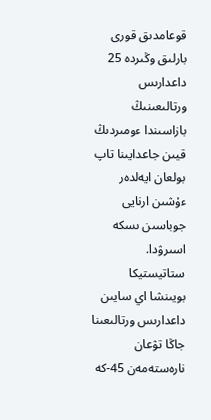قوعامدىق قورى بارلىق وڭىردە 25 داعدارىس ورتالىعىنىڭ بازاسىندا ءومىردىڭ قيىن جاعدايىنا تاپ بولعان ايەلدەر ءۇشىن ارنايى جوباسىن ىسكە اسىرۋدا.
ستاتيستيكا بويىنشا اي سايىن داعدارىس ورتالىعىنا جاڭا تۋعان نارەستەمەن 45-كە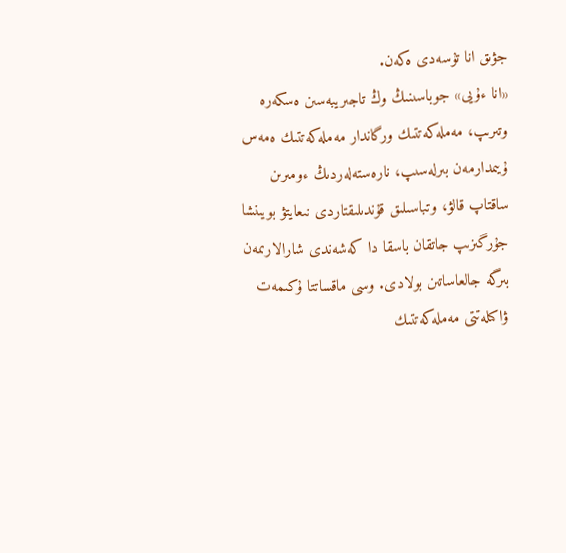جۋىق انا تۇسەدى ەكەن.
«انا ءۇيى» جوباسىنىڭ وڭ تاجىريبەسىن ەسكەرە وتىرىپ، مەملەكەتتىك ورگاندار مەملەكەتتىك ەمەس ۇيىمدارمەن بىرلەسىپ، نارەستەلەردىڭ ءومىرىن ساقتاپ قالۋ، وتباسىلىق قۇندىلىقتاردى نىعايتۋ بويىنشا جۇرگىزىپ جاتقان باسقا دا كەشەندى شارالارىمەن بىرگە جالعاساتىن بولادى. وسى ماقساتتا ۇكىمەت ۋاكىلەتتى مەملەكەتتىك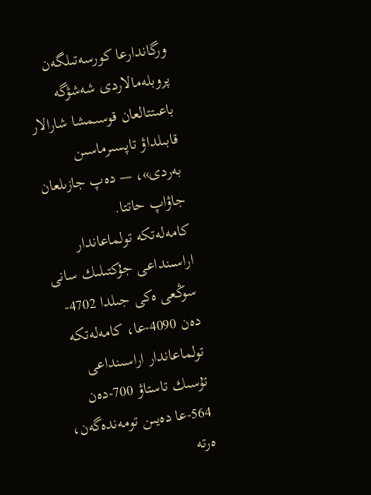ورگاندارعا كورسەتىلگەن پروبلەمالاردى شەشۋگە باعىتتالعان قوسىمشا شارالار قابىلداۋ تاپسىرماسىن بەردى»، — دەپ جازىلعان جاۋاپ حاتتا.
كامەلەتكە تولماعاندار اراسىنداعى جۇكتىلىك سانى سوڭعى ەكى جىلدا 4702-دەن 4090-عا، كامەلەتكە تولماعاندار اراسىنداعى تۇسىك تاستاۋ 700-دەن 564-عا دەيىن تومەندەگەن، ەرتە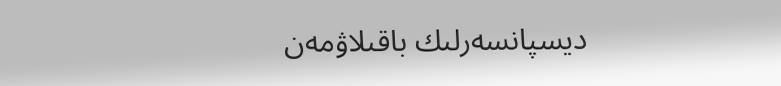ديسپانسەرلىك باقىلاۋمەن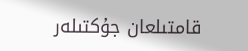قامتىلعان جۇكتىلەر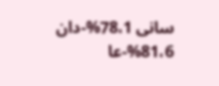سانى 78،1%-دان 81،6%-عا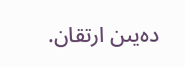دەيىن ارتقان.